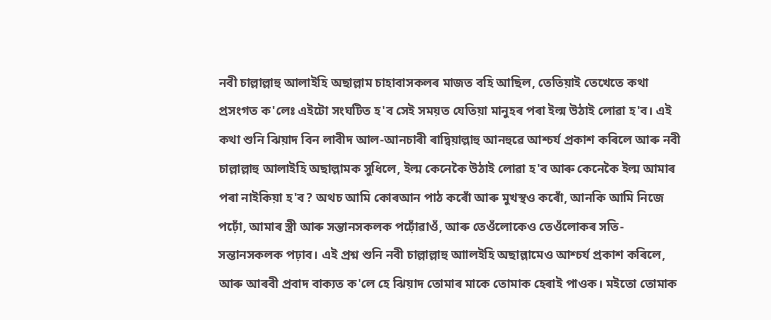নবী চাল্লাল্লাহু আলাইহি অছাল্লাম চাহাবাসকলৰ মাজত বহি আছিল, তেতিয়াই তেখেতে কথা প্ৰসংগত ক'লেঃ এইটো সংঘটিত হ'ব সেই সময়ত যেতিয়া মানুহৰ পৰা ইল্ম উঠাই লোৱা হ'ব। এই কথা শুনি ঝিয়াদ বিন লাবীদ আল-আনচাৰী ৰাদ্বিয়াল্লাহু আনহুৱে আশ্চৰ্য প্ৰকাশ কৰিলে আৰু নবী চাল্লাল্লাহু আলাইহি অছাল্লামক সুধিলে, ইল্ম কেনেকৈ উঠাই লোৱা হ'ব আৰু কেনেকৈ ইল্ম আমাৰ পৰা নাইকিয়া হ'ব? অথচ আমি কোৰআন পাঠ কৰোঁ আৰু মুখস্থও কৰোঁ, আনকি আমি নিজে পঢ়োঁ, আমাৰ স্ত্ৰী আৰু সন্তানসকলক পঢ়োঁৱাওঁ, আৰু তেওঁলোকেও তেওঁলোকৰ সতি-সন্তানসকলক পঢ়াব। এই প্ৰশ্ন শুনি নবী চাল্লাল্লাহু আালইহি অছাল্লামেও আশ্চৰ্য প্ৰকাশ কৰিলে, আৰু আৰবী প্ৰবাদ বাক্যত ক'লে হে ঝিয়াদ তোমাৰ মাকে তোমাক হেৰাই পাওক। মইতো তোমাক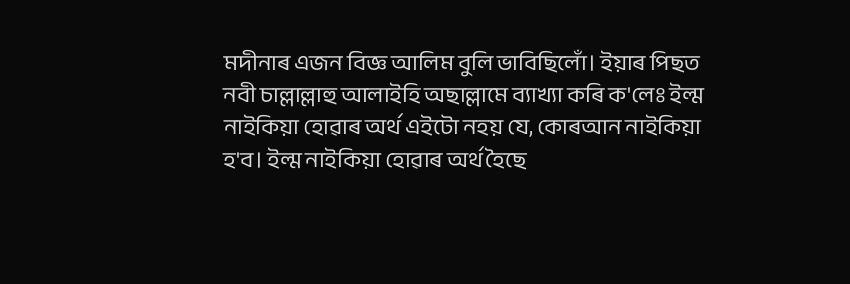মদীনাৰ এজন বিজ্ঞ আলিম বুলি ভাবিছিলোঁ। ইয়াৰ পিছত নবী চাল্লাল্লাহু আলাইহি অছাল্লামে ব্যাখ্যা কৰি ক'লেঃ ইল্ম নাইকিয়া হোৱাৰ অৰ্থ এইটো নহয় যে, কোৰআন নাইকিয়া হ'ব। ইল্ম নাইকিয়া হোৱাৰ অৰ্থ হৈছে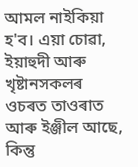আমল নাইকিয়া হ'ব। এয়া চোৱা, ইয়াহুদী আৰু খৃষ্টানসকলৰ ওচৰত তাওৰাত আৰু ইঞ্জীল আছে, কিন্তু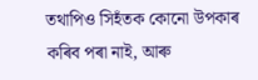তথাপিও সিহঁতক কোনো উপকাৰ কৰিব পৰা নাই, আৰু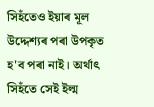সিহঁতেও ইয়াৰ মূল উদ্দেশ্যৰ পৰা উপকৃত হ'ব পৰা নাই। অৰ্থাৎ সিহঁতে সেই ইল্ম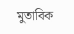মুতাবিক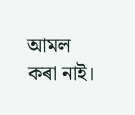আমল কৰা নাই।